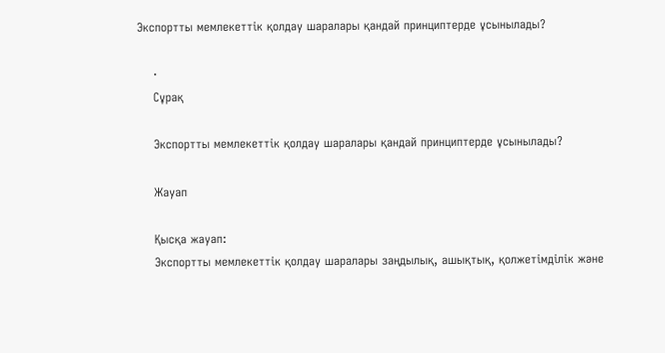Экспортты мемлекеттік қолдау шаралары қандай принциптерде ұсынылады?

    ·
    Сұрақ

    Экспортты мемлекеттік қолдау шаралары қандай принциптерде ұсынылады?

    Жауап

    Қысқа жауап:
    Экспортты мемлекеттік қолдау шаралары заңдылық, ашықтық, қолжетімділік және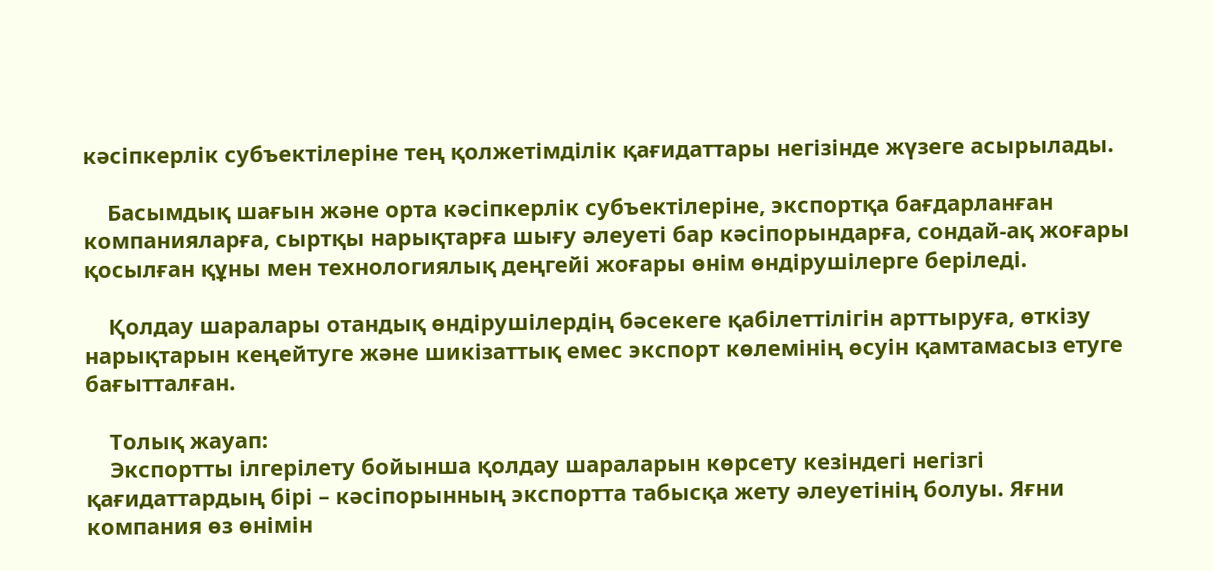кәсіпкерлік субъектілеріне тең қолжетімділік қағидаттары негізінде жүзеге асырылады.

    Басымдық шағын және орта кәсіпкерлік субъектілеріне, экспортқа бағдарланған компанияларға, сыртқы нарықтарға шығу әлеуеті бар кәсіпорындарға, сондай-ақ жоғары қосылған құны мен технологиялық деңгейі жоғары өнім өндірушілерге беріледі.

    Қолдау шаралары отандық өндірушілердің бәсекеге қабілеттілігін арттыруға, өткізу нарықтарын кеңейтуге және шикізаттық емес экспорт көлемінің өсуін қамтамасыз етуге бағытталған.

    Толық жауап:
    Экспортты ілгерілету бойынша қолдау шараларын көрсету кезіндегі негізгі қағидаттардың бірі – кәсіпорынның экспортта табысқа жету әлеуетінің болуы. Яғни компания өз өнімін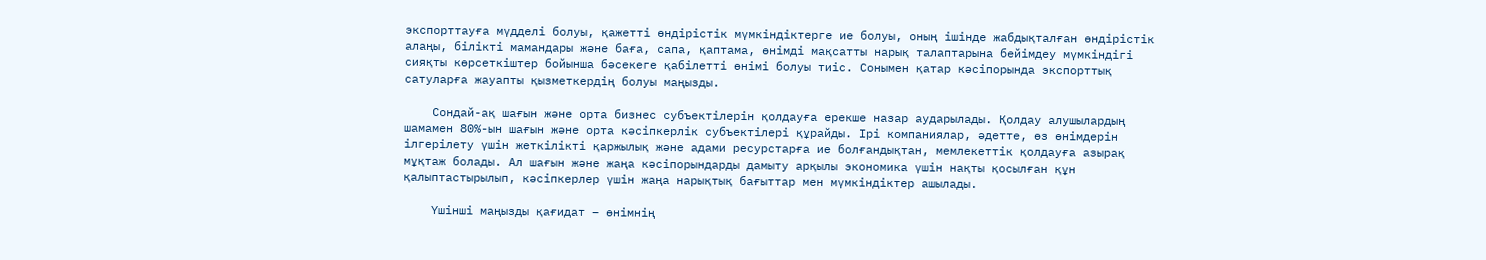экспорттауға мүдделі болуы, қажетті өндірістік мүмкіндіктерге ие болуы, оның ішінде жабдықталған өндірістік алаңы, білікті мамандары және баға, сапа, қаптама, өнімді мақсатты нарық талаптарына бейімдеу мүмкіндігі сияқты көрсеткіштер бойынша бәсекеге қабілетті өнімі болуы тиіс. Сонымен қатар кәсіпорында экспорттық сатуларға жауапты қызметкердің болуы маңызды.

    Сондай-ақ шағын және орта бизнес субъектілерін қолдауға ерекше назар аударылады. Қолдау алушылардың шамамен 80%-ын шағын және орта кәсіпкерлік субъектілері құрайды. Ірі компаниялар, әдетте, өз өнімдерін ілгерілету үшін жеткілікті қаржылық және адами ресурстарға ие болғандықтан, мемлекеттік қолдауға азырақ мұқтаж болады. Ал шағын және жаңа кәсіпорындарды дамыту арқылы экономика үшін нақты қосылған құн қалыптастырылып, кәсіпкерлер үшін жаңа нарықтық бағыттар мен мүмкіндіктер ашылады.

    Үшінші маңызды қағидат – өнімнің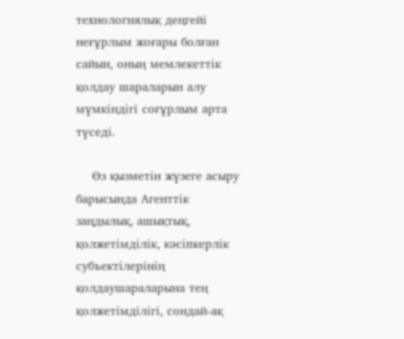технологиялық деңгейі неғұрлым жоғары болған сайын, оның мемлекеттік қолдау шараларын алу мүмкіндігі соғұрлым арта түседі.

    Өз қызметін жүзеге асыру барысында Агенттік заңдылық, ашықтық, қолжетімділік, кәсіпкерлік субъектілерінің қолдаушараларына тең қолжетімділігі, сондай-ақ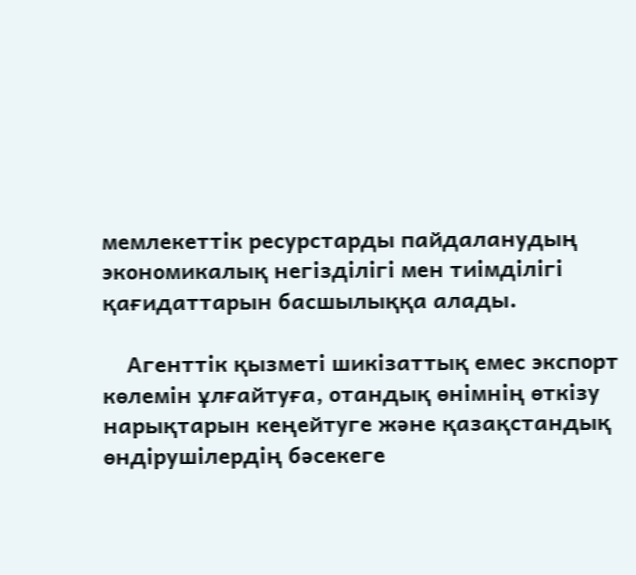мемлекеттік ресурстарды пайдаланудың экономикалық негізділігі мен тиімділігі қағидаттарын басшылыққа алады.

    Агенттік қызметі шикізаттық емес экспорт көлемін ұлғайтуға, отандық өнімнің өткізу нарықтарын кеңейтуге және қазақстандық өндірушілердің бәсекеге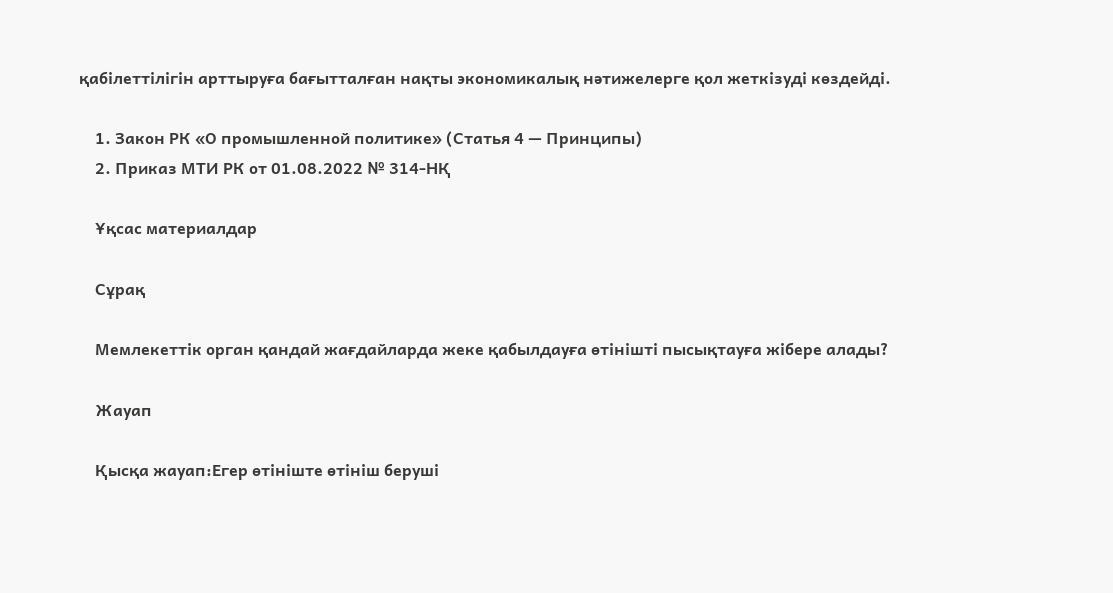қабілеттілігін арттыруға бағытталған нақты экономикалық нәтижелерге қол жеткізуді көздейді.

    1. Закон РК «О промышленной политике» (Статья 4 — Принципы)
    2. Приказ МТИ РК от 01.08.2022 № 314-НҚ

    Ұқсас материалдар

    Сұрақ

    Мемлекеттік орган қандай жағдайларда жеке қабылдауға өтінішті пысықтауға жібере алады?

    Жауап

    Қысқа жауап:Егер өтініште өтініш беруші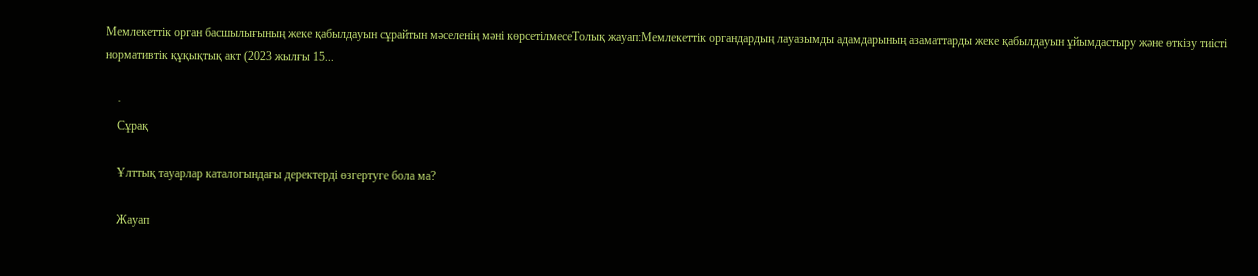Мемлекеттік орган басшылығының жеке қабылдауын сұрайтын мәселенің мәні көрсетілмесеТолық жауап:Мемлекеттік органдардың лауазымды адамдарының азаматтарды жеке қабылдауын ұйымдастыру және өткізу тиісті нормативтік құқықтық акт (2023 жылғы 15...

    ·
    Сұрақ

    Ұлттық тауарлар каталогындағы деректерді өзгертуге бола ма?

    Жауап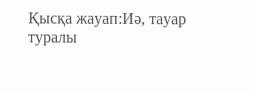Қысқа жауап:Иә, тауар туралы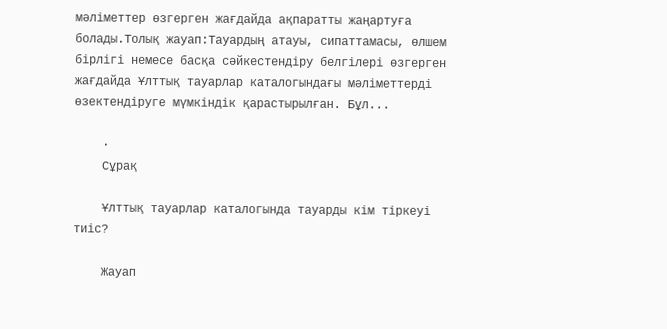мәліметтер өзгерген жағдайда ақпаратты жаңартуға болады.Толық жауап:Тауардың атауы, сипаттамасы, өлшем бірлігі немесе басқа сәйкестендіру белгілері өзгерген жағдайда Ұлттық тауарлар каталогындағы мәліметтерді өзектендіруге мүмкіндік қарастырылған. Бұл...

    ·
    Сұрақ

    Ұлттық тауарлар каталогында тауарды кім тіркеуі тиіс?

    Жауап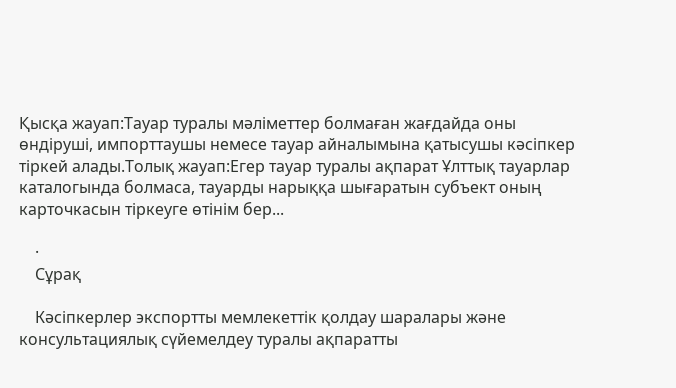Қысқа жауап:Тауар туралы мәліметтер болмаған жағдайда оны өндіруші, импорттаушы немесе тауар айналымына қатысушы кәсіпкер тіркей алады.Толық жауап:Егер тауар туралы ақпарат Ұлттық тауарлар каталогында болмаса, тауарды нарыққа шығаратын субъект оның карточкасын тіркеуге өтінім бер...

    ·
    Сұрақ

    Кәсіпкерлер экспортты мемлекеттік қолдау шаралары және консультациялық сүйемелдеу туралы ақпаратты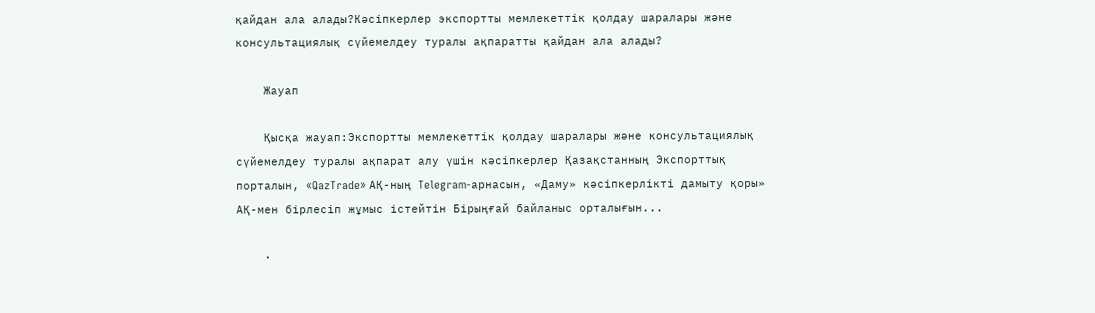қайдан ала алады?Кәсіпкерлер экспортты мемлекеттік қолдау шаралары және консультациялық сүйемелдеу туралы ақпаратты қайдан ала алады?

    Жауап

    Қысқа жауап:Экспортты мемлекеттік қолдау шаралары және консультациялық сүйемелдеу туралы ақпарат алу үшін кәсіпкерлер Қазақстанның Экспорттық порталын, «QazTrade» АҚ-ның Telegram-арнасын, «Даму» кәсіпкерлікті дамыту қоры» АҚ-мен бірлесіп жұмыс істейтін Бірыңғай байланыс орталығын...

    ·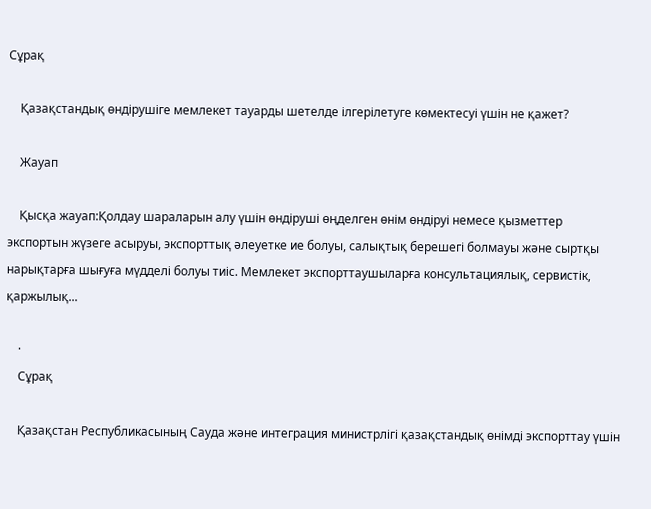Сұрақ

    Қазақстандық өндірушіге мемлекет тауарды шетелде ілгерілетуге көмектесуі үшін не қажет?

    Жауап

    Қысқа жауап:Қолдау шараларын алу үшін өндіруші өңделген өнім өндіруі немесе қызметтер экспортын жүзеге асыруы, экспорттық әлеуетке ие болуы, салықтық берешегі болмауы және сыртқы нарықтарға шығуға мүдделі болуы тиіс. Мемлекет экспорттаушыларға консультациялық, сервистік, қаржылық...

    ·
    Сұрақ

    Қазақстан Республикасының Сауда және интеграция министрлігі қазақстандық өнімді экспорттау үшін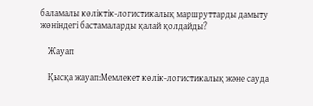баламалы көліктік-логистикалық маршруттарды дамыту жөніндегі бастамаларды қалай қолдайды?

    Жауап

    Қысқа жауап:Мемлекет көлік-логистикалық және сауда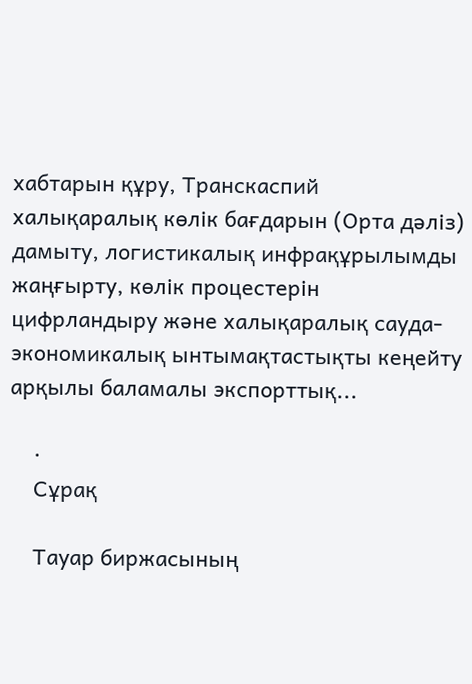хабтарын құру, Транскаспий халықаралық көлік бағдарын (Орта дәліз) дамыту, логистикалық инфрақұрылымды жаңғырту, көлік процестерін цифрландыру және халықаралық сауда-экономикалық ынтымақтастықты кеңейту арқылы баламалы экспорттық...

    ·
    Сұрақ

    Тауар биржасының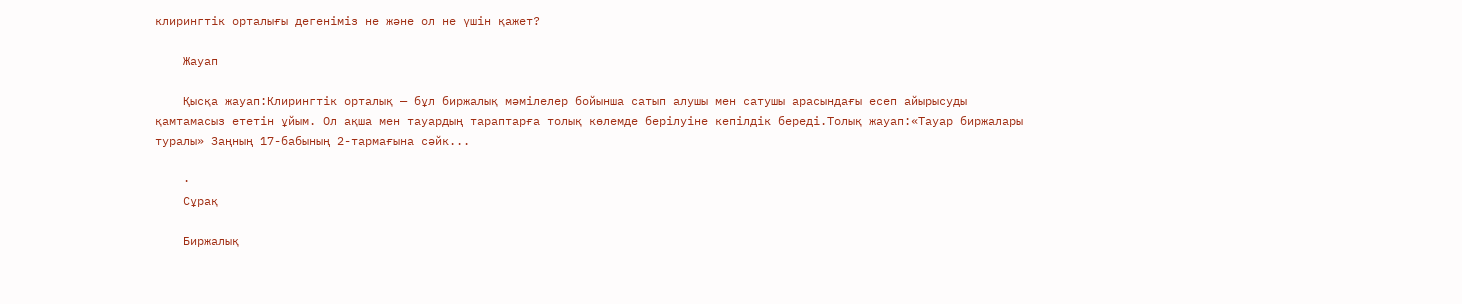клирингтік орталығы дегеніміз не және ол не үшін қажет?

    Жауап

    Қысқа жауап:Клирингтік орталық — бұл биржалық мәмілелер бойынша сатып алушы мен сатушы арасындағы есеп айырысуды қамтамасыз ететін ұйым. Ол ақша мен тауардың тараптарға толық көлемде берілуіне кепілдік береді.Толық жауап:«Тауар биржалары туралы» Заңның 17-бабының 2-тармағына сәйк...

    ·
    Сұрақ

    Биржалық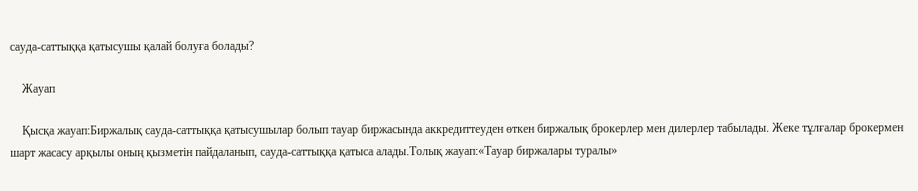сауда-саттыққа қатысушы қалай болуға болады?

    Жауап

    Қысқа жауап:Биржалық сауда-саттыққа қатысушылар болып тауар биржасында аккредиттеуден өткен биржалық брокерлер мен дилерлер табылады. Жеке тұлғалар брокермен шарт жасасу арқылы оның қызметін пайдаланып, сауда-саттыққа қатыса алады.Толық жауап:«Тауар биржалары туралы»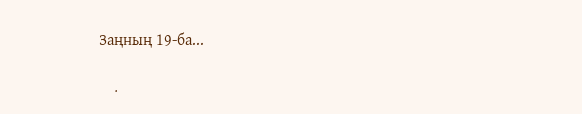Заңның 19-ба...

    ·